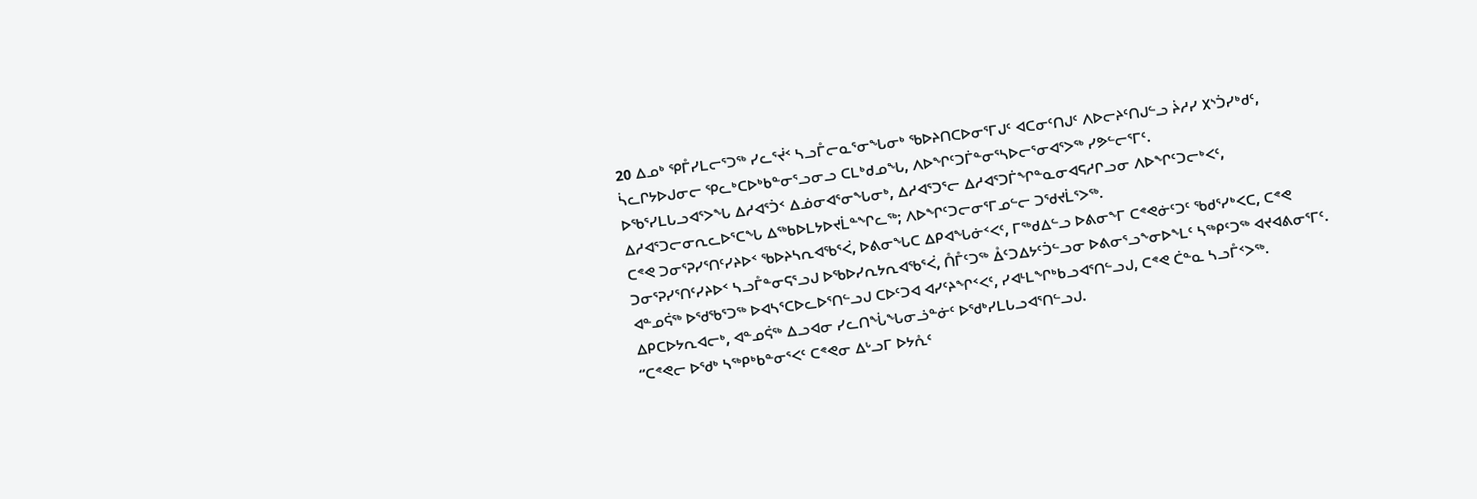20 ᐃᓄᒃ ᕿᒤᓯᒪᓕᕐᑐᖅ ᓯᓚᕐᔫᑉ ᓴᓗᒤᓕᓇᕐᓂᖓᓂᒃ ᖃᐅᔨᑎᑕᐅᓂᕐᒥᒍᑦ ᐊᑕᓂᑦᑎᒍᑦ ᐱᐅᓕᔨᑦᑎᒍᓪᓗ ᔩᓱᓯ ᙭ᔅᑑᓯᒃᑯᑦ, ᓵᓚᒋᔭᐅᒍᓂᓕ ᕿᓚᒃᑕᐅᒃᑲᓐᓂᕐᓗᓂᓗ ᑕᒪᒃᑯᓄᖓ, ᐱᐅᖏᑦᑐᒦᓐᓂᕐᓴᐅᓕᕐᓂᐊᕐᐳᖅ ᓯᕗᓪᓕᕐᒥᑦ.
ᐅᖃᕐᓯᒪᒐᓗᐊᕐᐳᖓ ᐃᓱᐊᕐᑑᑉ ᐃᓅᓂᐊᕐᓂᖓᓂᒃ, ᐃᓱᐊᕐᑐᕐᓕ ᐃᓱᐊᕐᑐᒦᖏᓐᓇᓂᐊᕋᓱᒋᓗᓂ ᐱᐅᖏᑦᑐᓕᒃᐸᑦ, ᐃᓱᐊᕐᑐᓕᓂᕆᓚᐅᕐᑕᖓ ᐃᖅᑲᐅᒪᔭᐅᔪᒫᓐᖏᓚᖅ; ᐱᐅᖏᑦᑐᓕᓂᕐᒥᓄᓪᓕ ᑐᖁᔪᒫᕐᐳᖅ.
ᑕᕝᕙ ᑐᓂᕐᕈᓯᕐᑎᑦᓯᔨᐅᑉ ᖃᐅᔨᓴᕆᐊᖃᕐᐹ, ᐅᕕᓂᖓᑕ ᐃᑭᐊᖓᓃᑉᐸᑦ, ᒥᖅᑯᐃᓪᓗ ᐅᕕᓂᖕᒥ ᑕᕝᕙᓃᑦᑐᑦ ᖃᑯᕐᓯᒃᐸᑕ, ᑕᕝᕙ ᑐᓂᕐᕈᓯᕐᑎᑦᓯᔨᐅᑉ ᓴᓗᒤᓐᓂᕋᕐᓗᒍ ᐅᖃᐅᓯᕆᔭᕆᐊᖃᕐᐹ, ᑍᒤᑦᑐᖅ ᐂᑦᑐᐃᔭᑦᑑᓪᓗᓂ ᐅᕕᓂᕐᓗᖕᓂᐅᖕᒪᑦ ᓴᖅᑭᑦᑐᖅ ᐊᔪᐊᕕᓂᕐᒥᑦ.
ᐊᓐᓄᕌᖅ ᐅᖁᖃᕐᑐᖅ ᐅᐊᓴᕐᑕᐅᓚᐅᕐᑎᓪᓗᒍ ᑕᐅᑦᑐᐊ ᐊᓯᑦᔨᖏᑉᐸᑦ, ᓯᐊᒻᒪᖏᒃᑲᓗᐊᕐᑎᓪᓗᒍ, ᑕᕝᕙ ᑖᓐᓇ ᓴᓗᒤᑉᐳᖅ. ᐃᑭᑕᐅᔭᕆᐊᓕᒃ, ᐊᓐᓄᕌᖅ ᐃᓗᐊᓂ ᓯᓚᑎᖔᖓᓂᓘᓐᓃᑦ ᐅᖁᒃᓯᒪᒐᓗᐊᕐᑎᓪᓗᒍ.
“ᑕᕝᕙᓕ ᐅᖁᒃ ᓴᖅᑭᒃᑲᓐᓂᕐᐸᑦ ᑕᕝᕙᓂ ᐃᒡᓗᒥ ᐅᔭᕅᑦ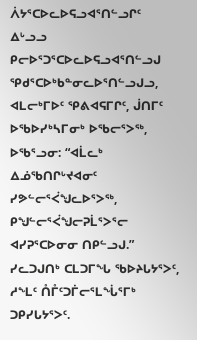ᐲᔭᕐᑕᐅᓚᐅᕋᓗᐊᕐᑎᓪᓗᒋᑦ ᐃᒡᓗᓗ ᑭᓕᐅᕐᑐᕐᑕᐅᓚᐅᕋᓗᐊᕐᑎᓪᓗᒍ ᕿᑯᕐᑕᐅᒃᑲᓐᓂᓚᐅᕐᑎᓪᓗᒍᓗ,
ᐊᒪᓕᒃᒥᐅᑦ ᕿᕕᐊᕋᒥᒋᑦ, ᒎᑎᒥᑦ ᐅᖃᐅᓯᒃᓴᒥᓂᒃ ᐅᖃᓕᕐᐳᖅ, ᐅᖃᕐᓗᓂ: “ᐊᒫᓚᒃ ᐃᓅᖃᑎᒋᒡᔪᐊᓂᑦ ᓯᕗᓪᓕᕐᐹᖑᓚᐅᕐᐳᖅ, ᑭᖑᓪᓕᕐᐹᖑᓕᕈᒫᕐᐳᕐᓕ ᐊᓯᕈᕐᑕᐅᓂᓂ ᑎᑭᓪᓗᒍ.”
ᓯᓚᑐᒍᑎᒃ ᑕᒪᑐᒥᖓ ᖃᐅᔨᒐᔭᕐᐳᑦ, ᓱᖕᒪᑦ ᑍᒤᑦᑐᒦᓕᕐᒪᖔᕐᒥᒃ ᑐᑭᓯᒐᔭᕐᐳᑦ.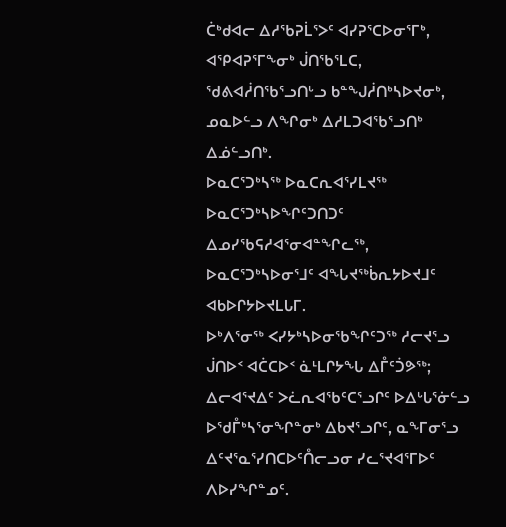ᑖᒃᑯᐊᓕ ᐃᓱᖃᕈᒫᕐᐳᑦ ᐊᓯᕈᕐᑕᐅᓂᕐᒥᒃ, ᐊᕿᐊᕈᕐᒥᖕᓂᒃ ᒎᑎᖃᕐᒪᑕ, ᖁᕕᐊᓲᑎᖃᕐᓗᑎᒡᓗ ᑲᓐᖑᓲᑎᒃᓴᐅᔪᓂᒃ, ᓄᓇᐅᓪᓗ ᐱᖏᓂᒃ ᐃᓱᒪᑐᐊᖃᕐᓗᑎᒃ ᐃᓅᓪᓗᑎᒃ.
ᐅᓇᑕᕐᑐᒃᓴᖅ ᐅᓇᑕᕆᐊᕐᓯᒪᔪᖅ ᐅᓇᑕᕐᑐᒃᓴᐅᖏᑦᑐᑎᑐᑦ ᐃᓄᓯᖃᕋᓱᐊᕐᓂᐊᓐᖏᓚᖅ, ᐅᓇᑕᕐᑐᒃᓴᐅᓂᕐᒧᑦ ᐊᖓᔪᖅᑳᕆᔭᐅᔪᒧᑦ ᐊᑲᐅᒋᔭᐅᔪᒪᒐᒥ.
ᐅᒃᐱᕐᓂᖅ ᐸᓯᔭᒃᓴᐅᓂᖃᖏᑦᑐᖅ ᓱᓕᔪᕐᓗ ᒎᑎᐅᑉ ᐊᑖᑕᐅᑉ ᓈᒻᒪᒋᔭᖓ ᐃᒤᑦᑑᕗᖅ; ᐃᓕᐊᕐᔪᐃᑦ ᐳᓛᕆᐊᖃᑦᑕᕐᓗᒋᑦ ᐅᐃᒡᒐᕐᓃᓪᓗ ᐅᖁᒤᒃᓴᕐᓂᖏᓐᓂᒃ ᐃᑲᔪᕐᓗᒋᑦ, ᓇᖕᒥᓂᕐᓗ ᐃᑦᔪᕐᓇᕐᓯᑎᑕᐅᑦᑍᓕᓗᓂ ᓯᓚᕐᔪᐊᕐᒥᐅᑦ ᐱᐅᓯᖏᓐᓄᑦ.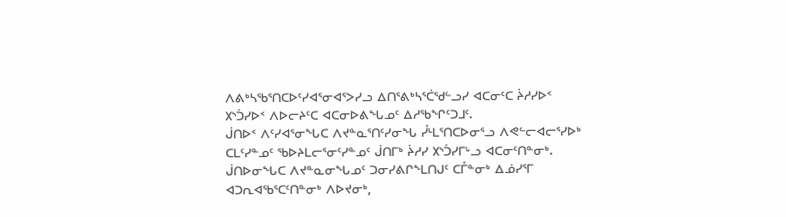ᐱᕕᒃᓴᖃᕐᑎᑕᐅᑦᓯᐊᕐᓂᐊᕐᐳᓯᓗ ᐃᑎᕐᕕᒃᓴᕐᑖᖁᓪᓗᓯ ᐊᑕᓂᑦᑕ ᔩᓱᓯᐅᑉ ᙭ᔅᑑᓯᐅᑉ ᐱᐅᓕᔨᑦᑕ ᐊᑕᓂᐅᕕᖓᓄᑦ ᐃᓱᖃᖏᑦᑐᒧᑦ.
ᒎᑎᐅᑉ ᐱᑦᓯᐊᕐᓂᖓᑕ ᐱᔪᓐᓇᕐᑎᑦᓯᓂᖓ ᓮᒻᒪᕐᑎᑕᐅᓂᕐᓗ ᐱᕙᓪᓕᐊᓕᕐᓯᐅᒃ ᑕᒪᑦᓯᓐᓄᑦ ᖃᐅᔨᒪᓕᕐᓂᑦᓯᓐᓄᑦ ᒎᑎᒥᒃ ᔩᓱᓯ ᙭ᔅᑑᓯᒥᒡᓗ ᐊᑕᓂᑦᑎᓐᓂᒃ.
ᒎᑎᐅᓂᖓᑕ ᐱᔪᓐᓇᓂᖓᓄᑦ ᑐᓂᓯᕕᒋᖕᒪᑎᒍᑦ ᑕᒤᓐᓂᒃ ᐃᓅᓯᕐᒥ ᐊᑐᕆᐊᖃᕐᑕᑦᑎᓐᓂᒃ ᐱᐅᔪᓂᒃ,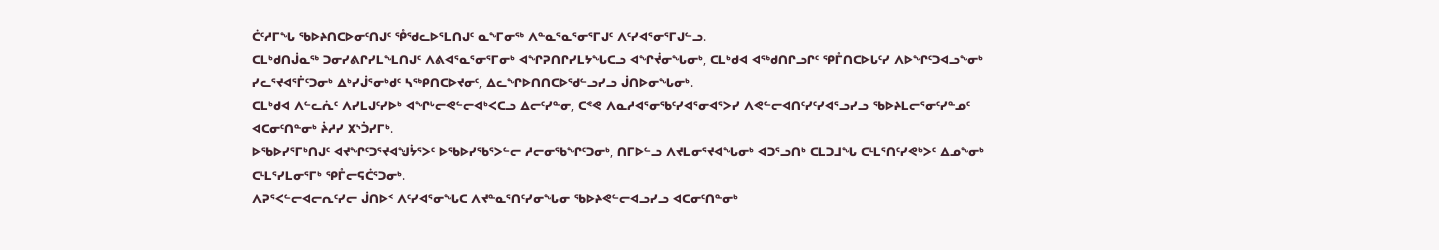ᑖᑦᓱᒥᖓ ᖃᐅᔨᑎᑕᐅᓂᑦᑎᒍᑦ ᕾᖁᓚᐅᕐᒪᑎᒍᑦ ᓇᖕᒥᓂᖅ ᐱᓐᓇᕐᓇᕐᓂᕐᒥᒍᑦ ᐱᑦᓯᐊᕐᓂᕐᒥᒍᓪᓗ.
ᑕᒪᒃᑯᑎᒎᓇᖅ ᑐᓂᓯᕕᒋᓯᒪᖕᒪᑎᒍᑦ ᐱᕕᐊᕐᓇᕐᓂᕐᒥᓂᒃ ᐊᖏᕈᑎᒋᓯᒪᔭᖓᑕᓗ ᐊᖏᔫᓂᖓᓂᒃ, ᑕᒪᒃᑯᐊ ᐊᖅᑯᑎᒋᓗᒋᑦ ᕿᒤᑎᑕᐅᒐᑦᓯ ᐱᐅᖏᑦᑐᐊᓗᖕᓂᒃ ᓯᓚᕐᔪᐊᕐᒦᑦᑐᓂᒃ ᐃᒃᓯᒎᕐᓂᒃᑯᑦ ᓴᖅᑭᑎᑕᐅᔪᓂᑦ, ᐃᓚᖏᐅᑎᑎᑕᐅᖁᓪᓗᓯᓗ ᒎᑎᐅᓂᖓᓂᒃ.
ᑕᒪᒃᑯᐊ ᐱᓪᓚᕇᑦ ᐱᓯᒪᒍᑦᓯᐅᒃ ᐊᖏᒡᓕᕙᓪᓕᐊᒃᐸᑕᓗ ᐃᓕᑦᓯᓐᓂ, ᑕᕝᕙ ᐱᓇᓱᐊᕐᓂᖃᑦᓯᐊᕐᓂᐊᕐᐳᓯ ᐱᕙᓪᓕᐊᑎᑦᓯᑦᓯᐊᕐᓗᓯᓗ ᖃᐅᔨᒪᓕᕐᓂᑦᓯᓐᓄᑦ ᐊᑕᓂᑦᑎᓐᓂᒃ ᔩᓱᓯ ᙭ᔅᑑᓯᒥᒃ.
ᐅᖃᐅᓯᕐᒥᒃᑎᒍᑦ ᐊᔪᖏᑦᑐᕐᔪᐊᖑᔮᕐᐳᑦ ᐅᖃᐅᓯᖃᕐᐳᓪᓕ ᓱᓕᓂᖃᖏᑦᑐᓂᒃ, ᑎᒥᐅᓪᓗ ᐱᔪᒪᓂᕐᔪᐊᖓᓂᒃ ᐊᑐᕐᓗᑎᒃ ᑕᒪᑐᒧᖓ ᑕᒻᒪᕐᑎᑦᓯᕙᒃᐳᑦ ᐃᓄᖕᓂᒃ ᑕᒻᒪᕐᓯᒪᓂᕐᒥᒃ ᕿᒤᓕᕋᑖᕐᑐᓂᒃ.
ᐱᕈᕐᐸᓪᓕᐊᓕᕆᑦᓯᓕ ᒎᑎᐅᑉ ᐱᑦᓯᐊᕐᓂᖓᑕ ᐱᔪᓐᓇᕐᑎᑦᓯᓂᖓᓂ ᖃᐅᔨᕙᓪᓕᐊᓗᓯᓗ ᐊᑕᓂᑦᑎᓐᓂᒃ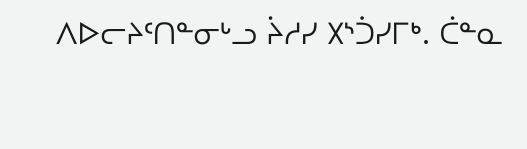ᐱᐅᓕᔨᑦᑎᓐᓂᒡᓗ ᔩᓱᓯ ᙭ᔅᑑᓯᒥᒃ. ᑖᓐᓇ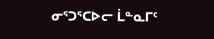ᓂᕐᑐᕐᑕᐅᓕ ᒫᓐᓇᒥᑦ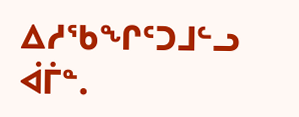ᐃᓱᖃᖏᑦᑐᒧᓪᓗ ᐋᒦᓐ.